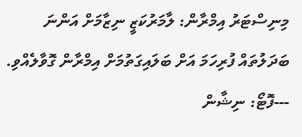މިނިސްޓަރު އިމްރާން: ލާމަރުކަޒީ ނިޒާމަށް އަންނަ ބަދަލުތައް ފުރިހަމަ އަށް ބަލައިގަތުމަށް އިމްރާން ގޮވާލެއްވި. ---ފޮޓޯ: ނިޝާން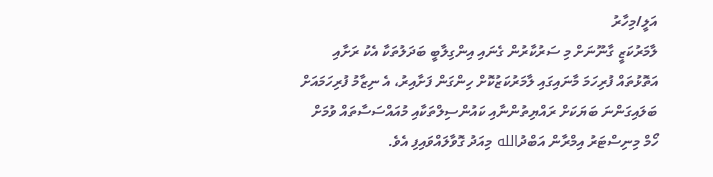އަލީ/މިހާރު
ލާމަރުކަޒީ ގާނޫނަށް މި ސަރުކާރުން ގެނައި އިންގިލާބީ ބަދަލުތަކާ އެކު ރަށާއި އަތޮޅުތައް ފުރިހަމަ މާނައިގައި ލާމަރުކަޒުކޮށް ހިންގަން ފަށާއިރު، އެ ނިޒާމު ފުރިހަމައަށް ބަލައިގަންނަ ބަޔަކަށް ރައްޔިތުންނާއި ކައުންސިލްތަކާއި މުއައްސަސާތައް ވުމަށް ހޯމް މިނިސްޓަރު އިމްރާން އަބްދުالله މިއަދު ގޮވާލައްވައިފި އެވެ.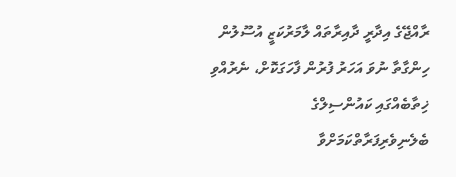ރާއްޖޭގެ އިދާރީ ދާއިރާތައް ލާމަރުކަޒީ އުސޫލުން ހިންގާތާ ނުވަ އަހަރު ފުރުން ފާހަގަކޮށް، ނެރުއްވި ޚިތާބެއްގައި ކައުންސިލްގެ ބެލެނިވެރިފަރާތްކަމަށްވާ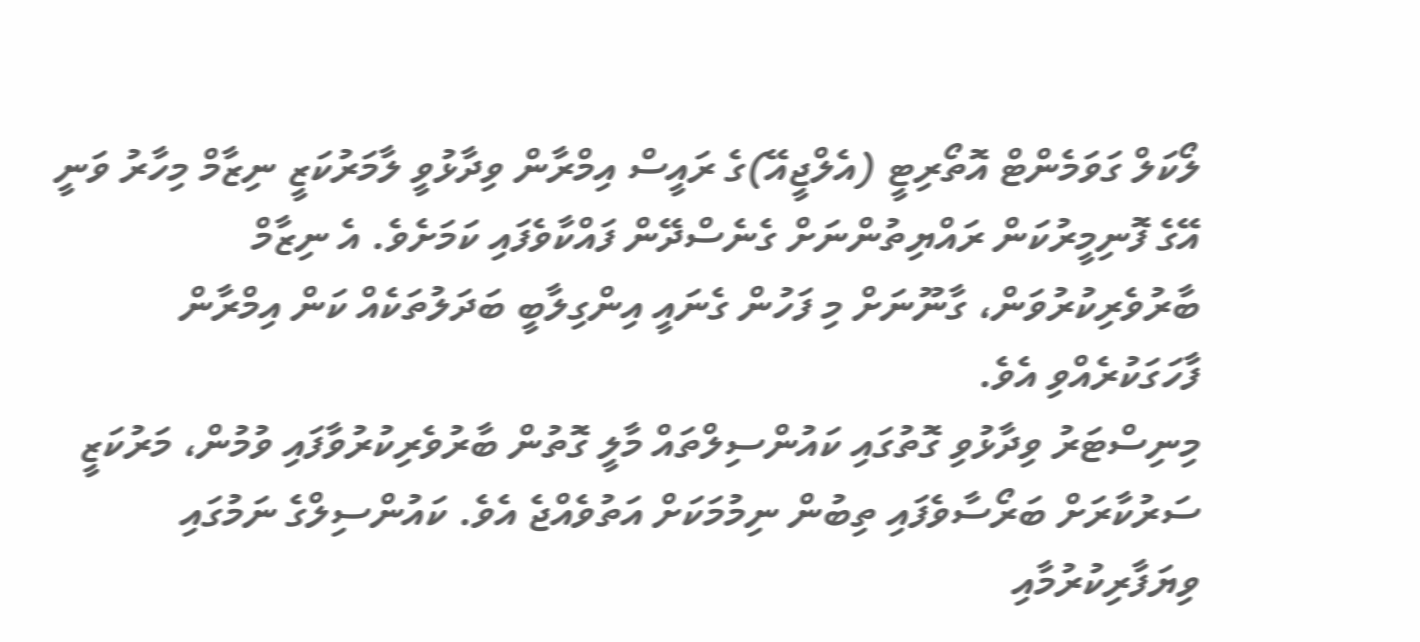ލޯކަލް ގަވަމެންޓް އޮތޯރިޓީ (އެލްޖީއޭ)ގެ ރައީސް އިމްރާން ވިދާޅުވީ ލާމަރުކަޒީ ނިޒާމް މިހާރު ވަނީ އޭގެ ފޮނިމީރުކަން ރައްޔިތުންނަށް ގެނެސްދޭން ފައްކާވެފައި ކަމަށެވެ. އެ ނިޒާމް ބާރުވެރިކުރުވަން، ގާނޫނަށް މި ފަހުން ގެނައީ އިންގިލާބީ ބަދަލުތަކެއް ކަން އިމްރާން ފާހަގަކުރެއްވި އެވެ.
މިނިސްޓަރު ވިދާޅުވި ގޮތުގައި ކައުންސިލްތައް މާލީ ގޮތުން ބާރުވެރިކުރުވާފައި ވުމުން، މަރުކަޒީ ސަރުކާރަށް ބަރޯސާވެފައި ތިބުން ނިމުމަކަށް އަތުވެއްޖެ އެވެ. ކައުންސިލްގެ ނަމުގައި ވިޔަފާރިކުރުމާއި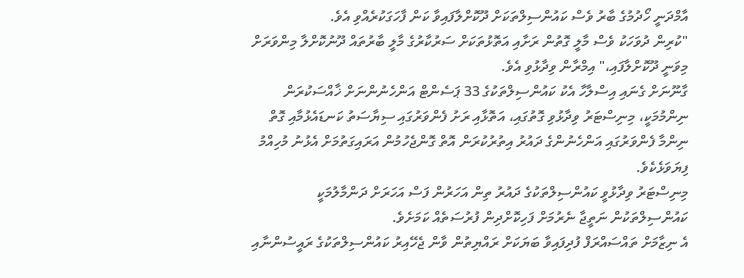އާމްދަނީ ހޯދުމުގެ ބާރު ވެސް ކައުންސިލްތަކަށް ދޫކޮށްލާފައިވާ ކަން ފާހަގަކުރެއްވި އެވެ.
"ކުރިން ދުވަހަކު ވެސް މާލީ ގޮތުން ރަށާއި އަތޮޅުތަކަށް ސަރުކާރުގެ މާލީ ބާރުތައް ދޫނުކޮށްލާ މިންވަރަށް މިވަނީ ދޫކޮށްލާފައި،" އިމްރާން ވިދާޅުވި އެވެ.
ގާނޫނަށް ގެނައި އިސްލާހާ އެކު ކައުންސިލްތަކުގެ 33 ޕަސެންޓް އަންހެނުންނަށް ޚާއްސަކުރަން ނިންމުމަކީ، މިނިސްޓަރު ވިދާޅުވި ގޮތުގައި، އަތޮޅާއި ރަށު ފެންވަރުގައި ސިޔާސަތު ކަނޑައެޅުމާއި ގޮތް ނިންމާ ފެންވަރުގައި އަންހެނުންގެ ދައުރު އިތުރުކުރަން އޮތް ގޮންޖެހުމުން އަރައިގަތުމަށް އެޅުނު މުހިއްމު ފިޔަވަޅެކެވެ.
މިނިސްޓަރު ވިދާޅުވީ ކައުންސިލްތަކުގެ ދައުރު ތިން އަހަރުން ފަސް އަހަރަށް ދަންމާލުމަކީ ކައުންސިލްތަކުން ނަތީޖާ ނެރުމަށް ފަހިކޮށްދިން ފުރުސަތެއް ކަމަށެވެ.
އެ ނިޒާމަށް ތައްސައްރަފް ފުދިފައިވާ ބަޔަކަށް ރައްޔިތުން ވާން ޖެހޭއިރު ކައުންސިލްތަކުގެ ރައީސުންނާއި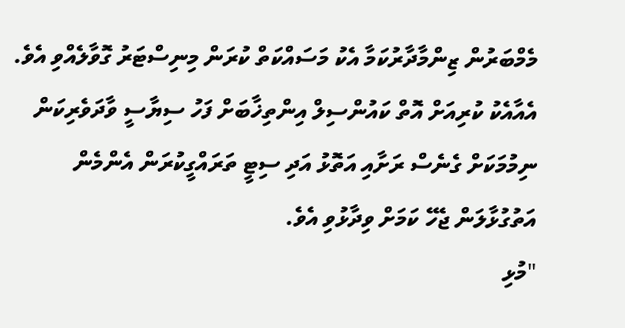މެމްބަރުން ޒިންމާދާރުކަމާ އެކު މަސައްކަތް ކުރަން މިނިސްޓަރު ގޮވާލެއްވި އެވެ. އެއާއެކު ކުރިއަށް އޮތް ކައުންސިލް އިންތިޚާބަށް ފަހު ސިޔާސީ ވާދަވެރިކަން ނިމުމަކަށް ގެނެސް ރަށާއި އަތޮޅު އަދި ސިޓީ ތަރައްގީކުރަން އެންމެން އަތުގުޅާލަން ޖެހޭ ކަމަށް ވިދާޅުވި އެވެ.
"މުޅި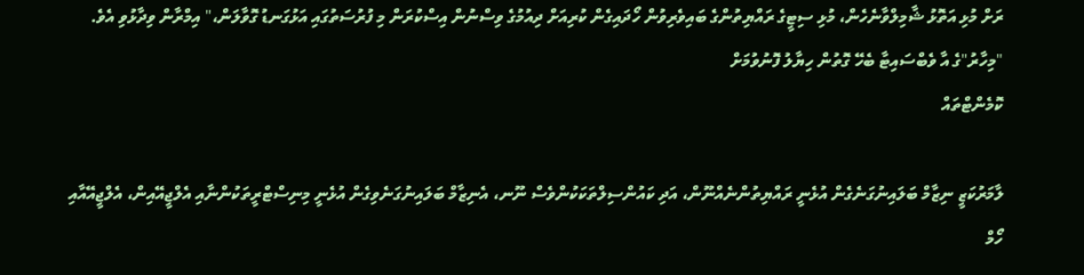ރަށް މުޅި އަތޮޅު ޝާމިލްވާނެހެން، މުޅި ސިޓީގެ ރައްޔިތުންގެ ބައިވެރިވުން ހޯދައިގެން ކުރިއަށް ދިއުމުގެ ވިސްނުން އިސްކުރަން މި ފުރުސަތުގައި އަޅުގަނޑު ގޮވާލަން،" އިމްރާން ވިދާޅުވި އެވެ.
"މިހާރު"ގެ އާ ވެބްސައިޓާ ބެހޭ ގޮތުން ހިޔާލު ފޮނުވުމަށް
ކޮމެންޓްތައް

ލާމަރުކަޒީ ނިޒާމް ބަލައިނުގަނެގެން އުޅެނީ ރައްޔިތުންނެއްނޫން، އަދި ކައުންސިލްތަކަކުންވެސް ނޫނ، އެނިޒާމް ބަލައިނުގަނެވިގެން އުޅެނީ މިނިސްޓްރީތަކުންނާއި އެލްޖީއޭއިން، އެލްޖީއޭއާއި ހޯމް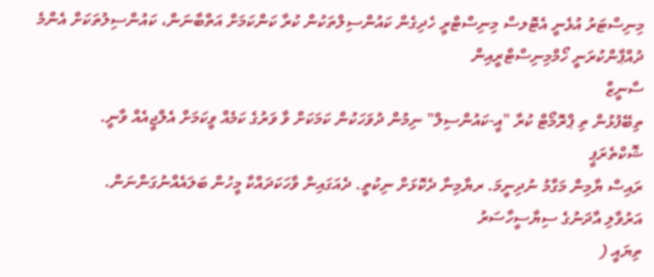މިނިސްޓަރު އުޅެނީ އެޓޮލސް މިނިސްޓްރީ ހެދިގެން ކައުންސިލްތަކުން ކުރާ ކަންކަމަށް އަތްބާނަން، ކައުންސިލުތަކަށް އެންމެ ދުއްޕާންކުރަނީ ހޯމްމިނިސްޓްރީއިން
ސާނީޒް
ތިބޭފުޅުން ތި ޕްރޮމޯޓް ކުރާ "އީ-ކައުންސިލް" ނިމުން ދުވަހަކުން ކަމަކަށް ވާ ވަރުގެ ކަމެއް ވީކަމަށް އެލްޖީއެއް ވާނީ.
ޝޮކްތެރަޕީ
ރައިސް ޔާމިން މަގާމު ނުދިނީމަ. ރޔާމިނާ ދެކޮޅަށް ނިކުތީ. ދެއަގައިން ވާހަކަދައްކާ މީހުން ބަލައެއްނުގަންނަން.
އަރުވާލި އާދަނުގެ ސިޔާސީހާސަރު
ތިޔައީ (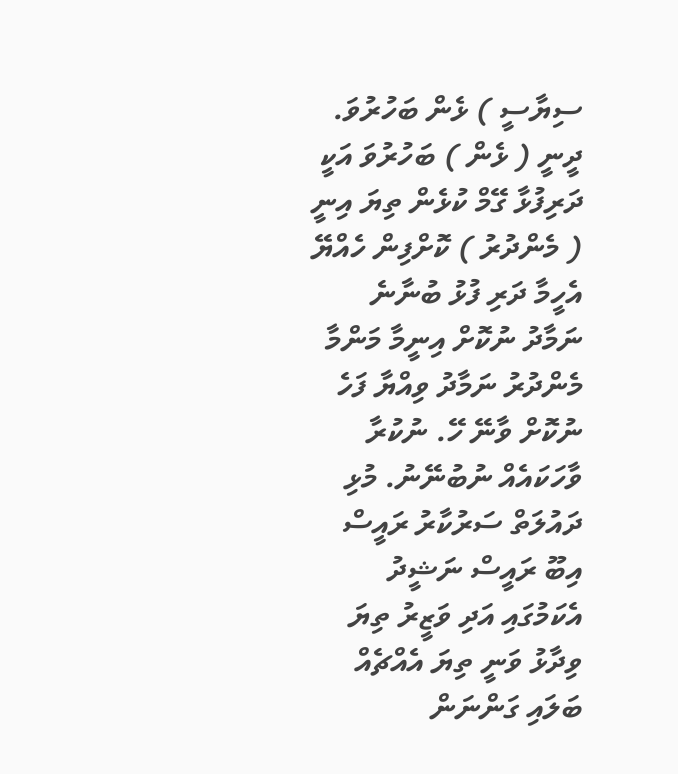ސިޔާސީ ) ޅެން ބަހުރުވަ. ދީނީ ( ޅެން ) ބަހުރުވަ އަކީ ދަރިފުޅާ ގޭމް ކުޅެން ތިޔަ އިނީ ( މެންދުރު ) ކޮށްފިން ހެއްޔޭ އެހީމާ ދަރި ފުޅު ބުނާނެ ނަމާދު ނުކޮށް އިނީމާ މަންމާ މެންދުރު ނަމާދު ވިއްޔާ ފަހެ ނުކޮށް ވާނޭ ހޭ. ނުކުރާ ވާހަކައެއް ނުބުނޭނު. މުޅި ދައުލަތް ސަރުކާރު ރައީސް އިބޫ ރައީސް ނަޝީދު އެކަމުގައި އަދި ވަޒީރު ތިޔަ ވިދާޅު ވަނީ ތިޔަ އެއްޗެއް ބަލައި ގަންނަން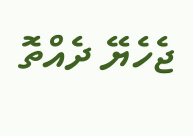ޖެހެޔޭ ދެއްތޮ